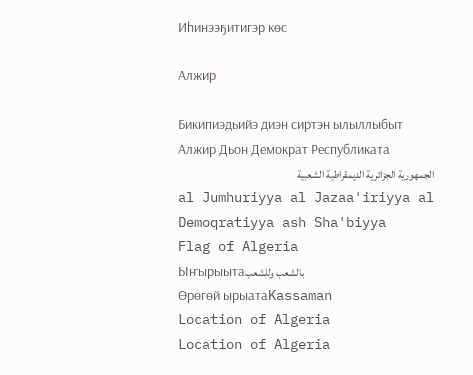Иһинээҕитигэр көс

Алжир

Бикипиэдьийэ диэн сиртэн ылыллыбыт
Алжир Дьон Демократ Республиката
الجمهورية الجزائرية الديمقراطية الشعبية
al Jumhuriyya al Jazaa'iriyya al Demoqratiyya ash Sha'biyya
Flag of Algeria
Ыҥырыытаبالشعب وللشعب
Өрөгөй ырыатаKassaman
Location of Algeria
Location of Algeria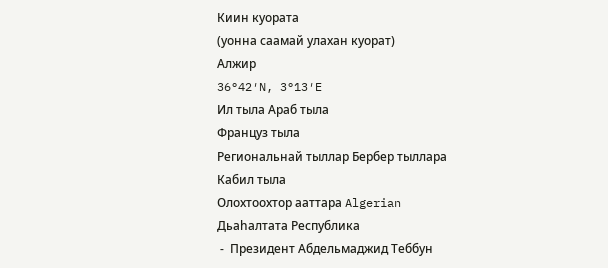Киин куората
(уонна саамай улахан куорат)
Алжир
36°42′N, 3°13′E
Ил тыла Араб тыла
Француз тыла
Региональнай тыллар Бербер тыллара
Кабил тыла
Олохтоохтор ааттара Algerian
Дьаhалтата Республика
 -  Президент Абдельмаджид Теббун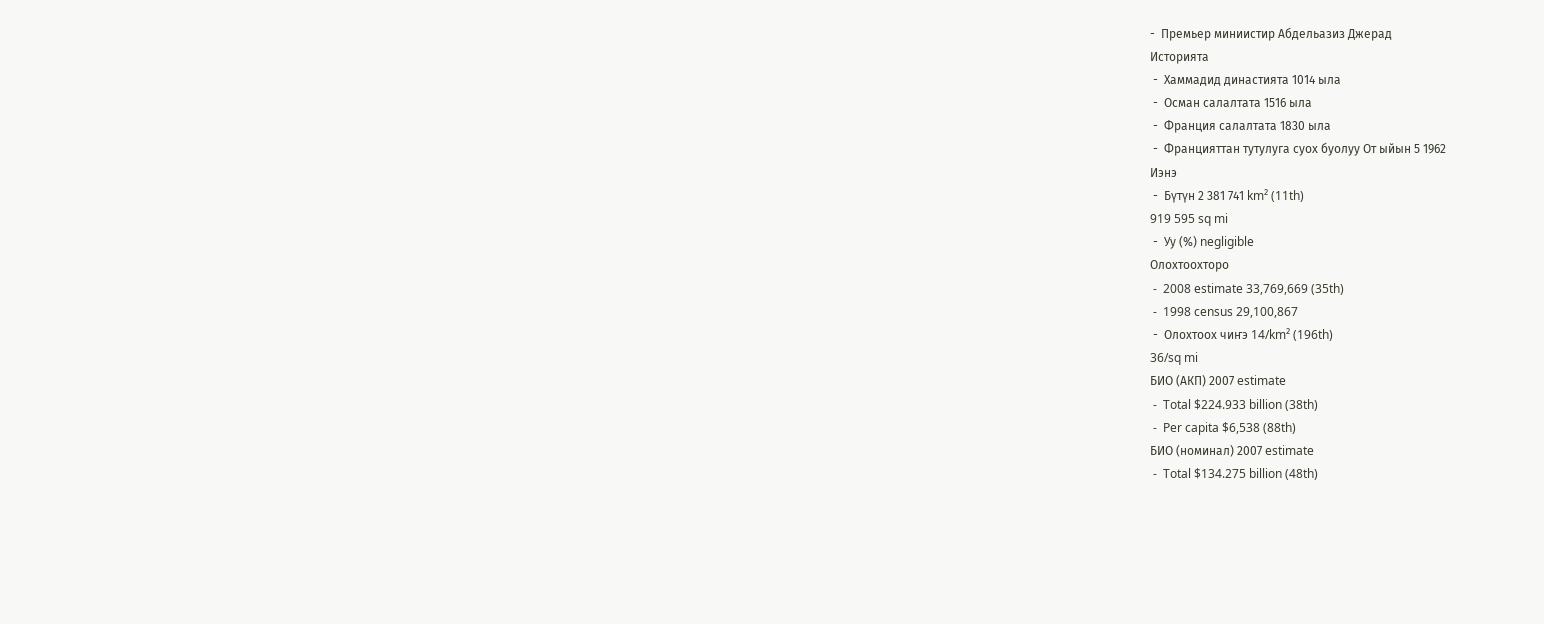-  Премьер миниистир Абдельазиз Джерад
Историята
 -  Хаммадид династията 1014 ыла
 -  Осман салалтата 1516 ыла
 -  Франция салалтата 1830 ыла
 -  Францияттан тутулуга суох буолуу От ыйын 5 1962
Иэнэ
 -  Бүтүн 2 381 741 km² (11th)
919 595 sq mi
 -  Уу (%) negligible
Олохтоохторо
 -  2008 estimate 33,769,669 (35th)
 -  1998 census 29,100,867
 -  Олохтоох чиҥэ 14/km² (196th)
36/sq mi
БИО (АКП) 2007 estimate
 -  Total $224.933 billion (38th)
 -  Per capita $6,538 (88th)
БИО (номинал) 2007 estimate
 -  Total $134.275 billion (48th)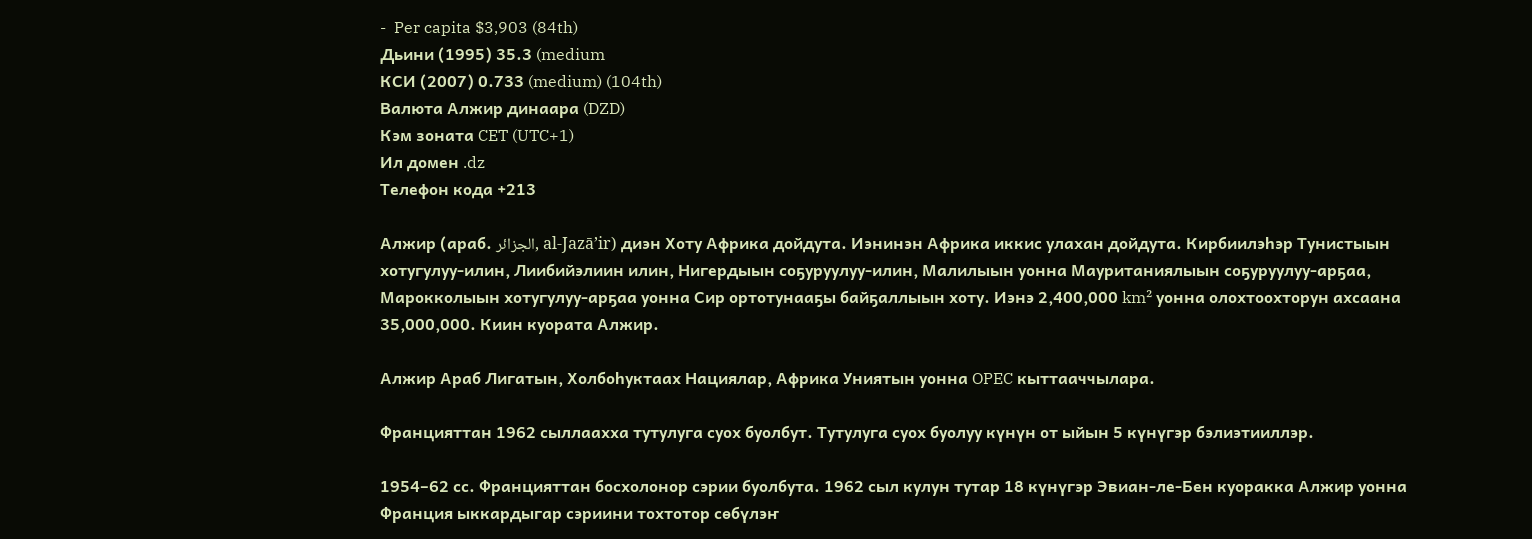-  Per capita $3,903 (84th)
Дьини (1995) 35.3 (medium
КСИ (2007) 0.733 (medium) (104th)
Валюта Алжир динаара (DZD)
Кэм зоната CET (UTC+1)
Ил домен .dz
Телефон кода +213

Алжир (араб. الجزائر, al-Jazā’ir) диэн Хоту Африка дойдута. Иэнинэн Африка иккис улахан дойдута. Кирбиилэhэр Тунистыын хотугулуу-илин, Лиибийэлиин илин, Нигердыын соҕуруулуу-илин, Малилыын уонна Мауританиялыын соҕуруулуу-арҕаа, Марокколыын хотугулуу-арҕаа уонна Сир ортотунааҕы байҕаллыын хоту. Иэнэ 2,400,000 km² уонна олохтоохторун ахсаана 35,000,000. Киин куората Алжир.

Алжир Араб Лигатын, Холбоһуктаах Нациялар, Африка Униятын уонна OPEC кыттааччылара.

Францияттан 1962 сыллаахха тутулуга суох буолбут. Тутулуга суох буолуу күнүн от ыйын 5 күнүгэр бэлиэтииллэр.

1954–62 сс. Францияттан босхолонор сэрии буолбута. 1962 сыл кулун тутар 18 күнүгэр Эвиан-ле-Бен куоракка Алжир уонна Франция ыккардыгар сэриини тохтотор сөбүлэҥ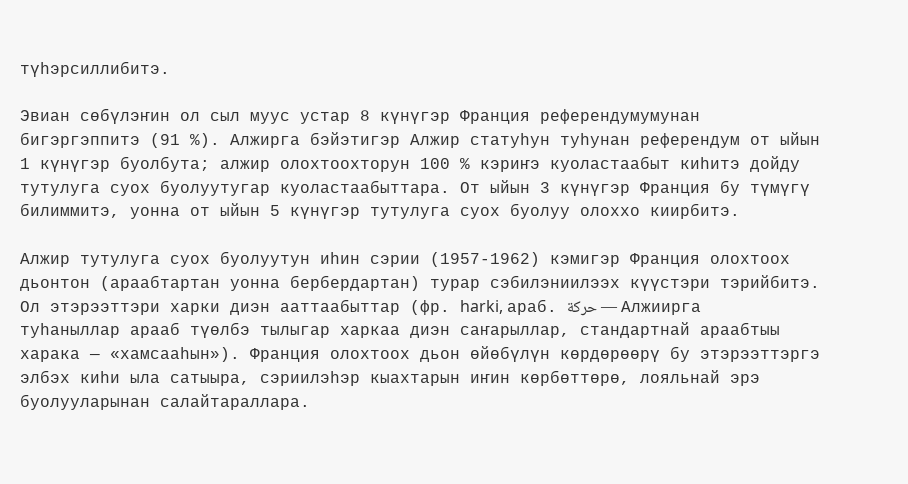түһэрсиллибитэ.

Эвиан сөбүлэҥин ол сыл муус устар 8 күнүгэр Франция референдумумунан бигэргэппитэ (91 %). Алжирга бэйэтигэр Алжир статуһун туһунан референдум от ыйын 1 күнүгэр буолбута; алжир олохтоохторун 100 % кэриҥэ куоластаабыт киһитэ дойду тутулуга суох буолуутугар куоластаабыттара. От ыйын 3 күнүгэр Франция бу түмүгү билиммитэ, уонна от ыйын 5 күнүгэр тутулуга суох буолуу олоххо киирбитэ.

Алжир тутулуга суох буолуутун иһин сэрии (1957-1962) кэмигэр Франция олохтоох дьонтон (араабтартан уонна бербердартан) турар сэбилэниилээх күүстэри тэрийбитэ. Ол этэрээттэри харки диэн ааттаабыттар (фр. harki, араб. حركة — Алжиирга туһаныллар арааб түөлбэ тылыгар харкаа диэн саҥарыллар, стандартнай араабтыы харака — «хамсааһын»). Франция олохтоох дьон өйөбүлүн көрдөрөөрү бу этэрээттэргэ элбэх киһи ыла сатыыра, сэриилэһэр кыахтарын иҥин көрбөттөрө, лояльнай эрэ буолууларынан салайтараллара.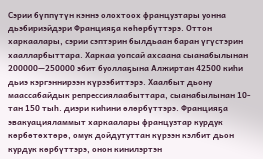Сэрии бүппүтүн кэннэ олохтоох французтары уонна дьэбириэйдэри Францияҕа көһөрбүттэрэ. Оттон харкаалары, сэрии сэптэрин былдьаан баран үгүстэрин хаалларбыттара. Харкаа уопсай ахсаана сыанабылынан 200000—250000 эбит буоллаҕына Алжиртан 42500 киһи дьиэ кэргэннирээн күрээбиттэрэ. Хаалбыт дьону маассабайдык репрессиялаабыттара, сыанабылынан 10-тан 150 тыһ. диэри киһини өлөрбүттэрэ. Францияҕа эвакуацияламмыт харкаалары французтар курдук көрбөтөхтөрө, омук дойдутуттан күрээн кэлбит дьон курдук көрбүттэрэ, онон кинилэртэн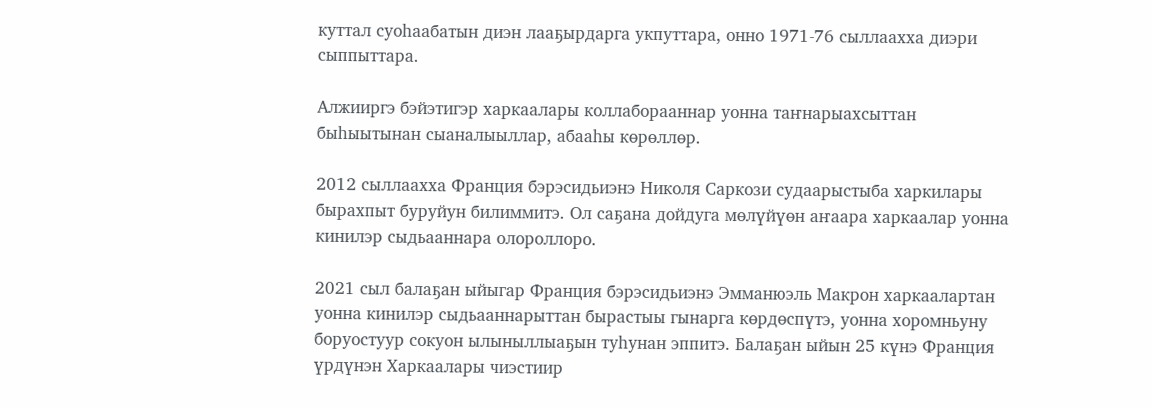куттал суоһаабатын диэн лааҕырдарга укпуттара, онно 1971-76 сыллаахха диэри сыппыттара.

Алжииргэ бэйэтигэр харкаалары коллаборааннар уонна таҥнарыахсыттан быһыытынан сыаналыыллар, абааһы көрөллөр.

2012 сыллаахха Франция бэрэсидьиэнэ Николя Саркози судаарыстыба харкилары бырахпыт буруйун билиммитэ. Ол саҕана дойдуга мөлүйүөн аҥаара харкаалар уонна кинилэр сыдьааннара олороллоро.

2021 сыл балаҕан ыйыгар Франция бэрэсидьиэнэ Эмманюэль Макрон харкаалартан уонна кинилэр сыдьааннарыттан бырастыы гынарга көрдөспүтэ, уонна хоромньуну боруостуур сокуон ылыныллыаҕын туһунан эппитэ. Балаҕан ыйын 25 күнэ Франция үрдүнэн Харкаалары чиэстиир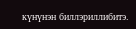күнүнэн биллэриллибитэ.